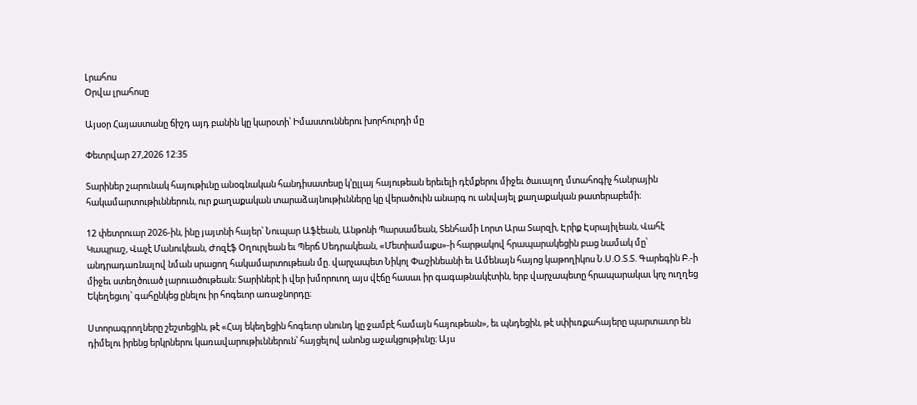Լրահոս
Օրվա լրահոսը

Այսօր Հայաստանը ճիշդ այդ բանին կը կարօտի՝ Իմաստուններու խորհուրդի մը

Փետրվար 27,2026 12:35

Տարիներ շարունակ հայութիւնը անօգնական հանդիսատեսը կ’ըլլայ հայութեան երեւելի դէմքերու միջեւ ծաւալող մտահոգիչ հանրային հակամարտութիւններուն, ուր քաղաքական տարաձայնութիւնները կը վերածուին անարգ ու անվայել քաղաքական թատերաբեմի։

12 փետրուար 2026-ին, ինը յայտնի հայեր՝ Նուպար Աֆէեան, Անթոնի Պարսամեան, Տենհամի Լորտ Արա Տարզի, Էրիք Էսրայիլեան, Վահէ Կապրաշ, Վաչէ Մանուկեան, Ժոզէֆ Օղուրլեան եւ Պերճ Սեդրակեան, «Մետիամաքս»-ի հարթակով հրապարակեցին բաց նամակ մը՝ անդրադառնալով նման սրացող հակամարտութեան մը. վարչապետ Նիկոլ Փաշինեանի եւ Ամենայն հայոց կաթողիկոս Ն.Ս.Օ.Տ.Տ. Գարեգին Բ.-ի միջեւ ստեղծուած լարուածութեան։ Տարիներէ ի վեր խմորուող այս վէճը հասաւ իր գագաթնակէտին, երբ վարչապետը հրապարակաւ կոչ ուղղեց Եկեղեցւոյ՝ գահընկեց ընելու իր հոգեւոր առաջնորդը։

Ստորագրողները շեշտեցին, թէ «Հայ եկեղեցին հոգեւոր սնունդ կը ջամբէ համայն հայութեան», եւ պնդեցին, թէ սփիւռքահայերը պարտաւոր են դիմելու իրենց երկրներու կառավարութիւններուն՝ հայցելով անոնց աջակցութիւնը։ Այս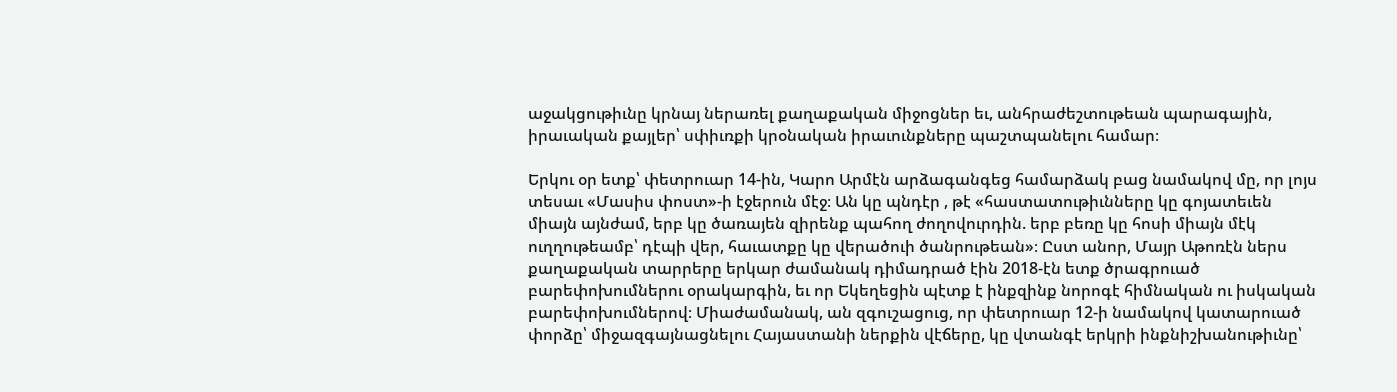աջակցութիւնը կրնայ ներառել քաղաքական միջոցներ եւ, անհրաժեշտութեան պարագային, իրաւական քայլեր՝ սփիւռքի կրօնական իրաւունքները պաշտպանելու համար։

Երկու օր ետք՝ փետրուար 14-ին, Կարո Արմէն արձագանգեց համարձակ բաց նամակով մը, որ լոյս տեսաւ «Մասիս փոստ»-ի էջերուն մէջ։ Ան կը պնդէր , թէ «հաստատութիւնները կը գոյատեւեն միայն այնժամ, երբ կը ծառայեն զիրենք պահող ժողովուրդին. երբ բեռը կը հոսի միայն մէկ ուղղութեամբ՝ դէպի վեր, հաւատքը կը վերածուի ծանրութեան»։ Ըստ անոր, Մայր Աթոռէն ներս քաղաքական տարրերը երկար ժամանակ դիմադրած էին 2018-էն ետք ծրագրուած բարեփոխումներու օրակարգին, եւ որ Եկեղեցին պէտք է ինքզինք նորոգէ հիմնական ու իսկական բարեփոխումներով։ Միաժամանակ, ան զգուշացուց, որ փետրուար 12-ի նամակով կատարուած փորձը՝ միջազգայնացնելու Հայաստանի ներքին վէճերը, կը վտանգէ երկրի ինքնիշխանութիւնը՝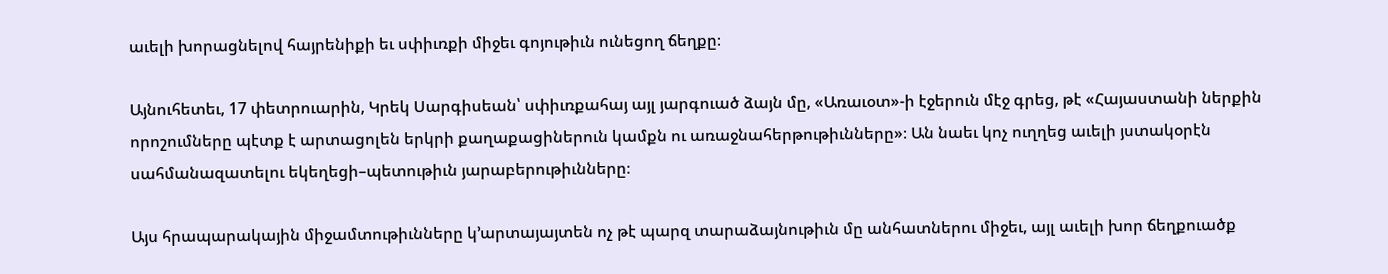աւելի խորացնելով հայրենիքի եւ սփիւռքի միջեւ գոյութիւն ունեցող ճեղքը։

Այնուհետեւ, 17 փետրուարին, Կրեկ Սարգիսեան՝ սփիւռքահայ այլ յարգուած ձայն մը, «Առաւօտ»-ի էջերուն մէջ գրեց, թէ «Հայաստանի ներքին որոշումները պէտք է արտացոլեն երկրի քաղաքացիներուն կամքն ու առաջնահերթութիւնները»։ Ան նաեւ կոչ ուղղեց աւելի յստակօրէն սահմանազատելու եկեղեցի–պետութիւն յարաբերութիւնները։

Այս հրապարակային միջամտութիւնները կ’արտայայտեն ոչ թէ պարզ տարաձայնութիւն մը անհատներու միջեւ, այլ աւելի խոր ճեղքուածք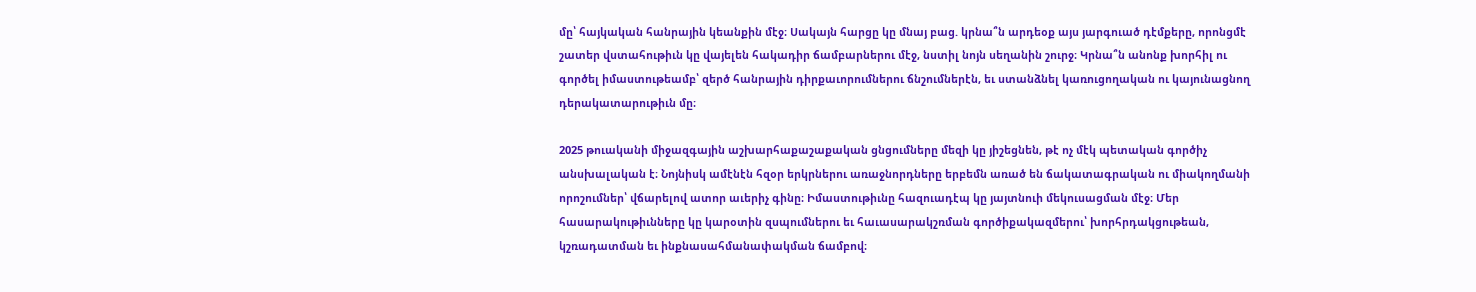մը՝ հայկական հանրային կեանքին մէջ։ Սակայն հարցը կը մնայ բաց. կրնա՞ն արդեօք այս յարգուած դէմքերը, որոնցմէ շատեր վստահութիւն կը վայելեն հակադիր ճամբարներու մէջ, նստիլ նոյն սեղանին շուրջ։ Կրնա՞ն անոնք խորհիլ ու գործել իմաստութեամբ՝ զերծ հանրային դիրքաւորումներու ճնշումներէն, եւ ստանձնել կառուցողական ու կայունացնող դերակատարութիւն մը։

2025 թուականի միջազգային աշխարհաքաշաքական ցնցումները մեզի կը յիշեցնեն, թէ ոչ մէկ պետական գործիչ անսխալական է։ Նոյնիսկ ամէնէն հզօր երկրներու առաջնորդները երբեմն առած են ճակատագրական ու միակողմանի որոշումներ՝ վճարելով ատոր աւերիչ գինը։ Իմաստութիւնը հազուադէպ կը յայտնուի մեկուսացման մէջ։ Մեր հասարակութիւնները կը կարօտին զսպումներու եւ հաւասարակշռման գործիքակազմերու՝ խորհրդակցութեան, կշռադատման եւ ինքնասահմանափակման ճամբով։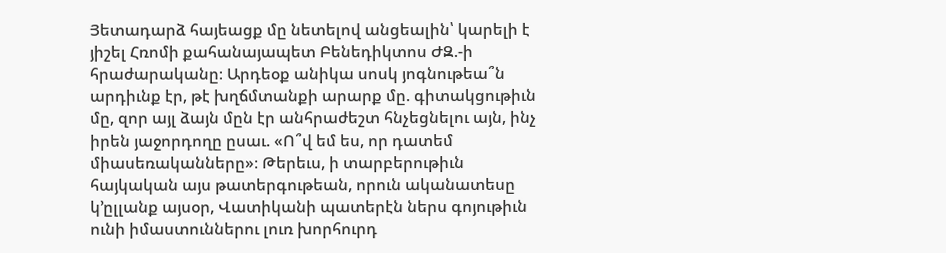Յետադարձ հայեացք մը նետելով անցեալին՝ կարելի է յիշել Հռոմի քահանայապետ Բենեդիկտոս ԺԶ.-ի հրաժարականը։ Արդեօք անիկա սոսկ յոգնութեա՞ն արդիւնք էր, թէ խղճմտանքի արարք մը. գիտակցութիւն մը, զոր այլ ձայն մըն էր անհրաժեշտ հնչեցնելու այն, ինչ իրեն յաջորդողը ըսաւ. «Ո՞վ եմ ես, որ դատեմ միասեռականները»։ Թերեւս, ի տարբերութիւն հայկական այս թատերգութեան, որուն ականատեսը կ’ըլլանք այսօր, Վատիկանի պատերէն ներս գոյութիւն ունի իմաստուններու լուռ խորհուրդ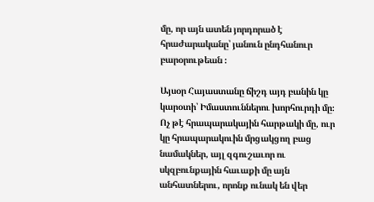մը, որ այն ատեն յորդորած է հրաժարականը՝ յանուն ընդհանուր բարօրութեան ։

Այսօր Հայաստանը ճիշդ այդ բանին կը կարօտի՝ Իմաստուններու խորհուրդի մը։ Ոչ թէ հրապարակային հարթակի մը, ուր կը հրապարակուին մրցակցող բաց նամակներ, այլ զգուշաւոր ու սկզբունքային հաւաքի մը այն անհատներու, որոնք ունակ են վեր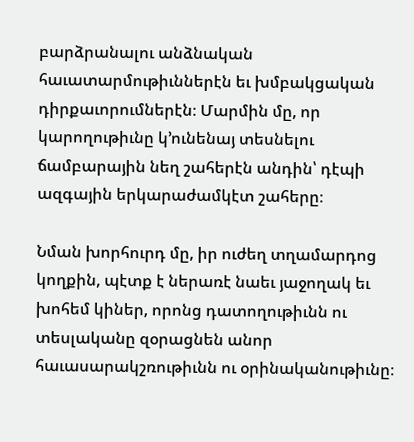բարձրանալու անձնական հաւատարմութիւններէն եւ խմբակցական դիրքաւորումներէն։ Մարմին մը, որ կարողութիւնը կ’ունենայ տեսնելու ճամբարային նեղ շահերէն անդին՝ դէպի ազգային երկարաժամկէտ շահերը։

Նման խորհուրդ մը, իր ուժեղ տղամարդոց կողքին, պէտք է ներառէ նաեւ յաջողակ եւ խոհեմ կիներ, որոնց դատողութիւնն ու տեսլականը զօրացնեն անոր հաւասարակշռութիւնն ու օրինականութիւնը։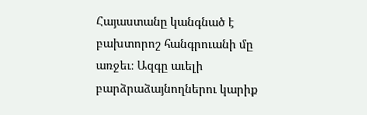Հայաստանը կանգնած է բախտորոշ հանգրուանի մը առջեւ։ Ազգը աւելի բարձրաձայնողներու կարիք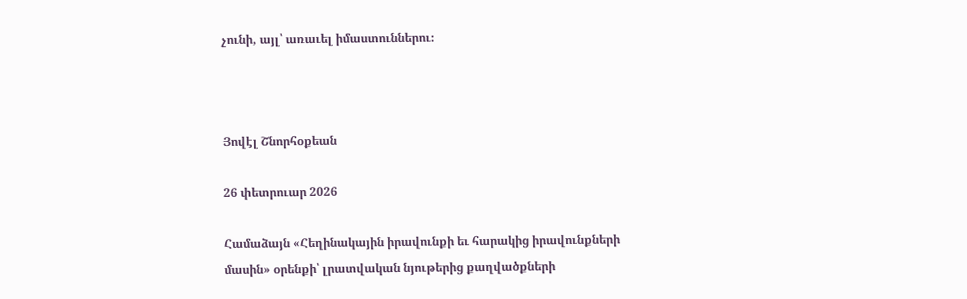չունի, այլ՝ առաւել իմաստուններու։



Յովէլ Շնորհօքեան

26 փետրուար 2026

Համաձայն «Հեղինակային իրավունքի եւ հարակից իրավունքների մասին» օրենքի՝ լրատվական նյութերից քաղվածքների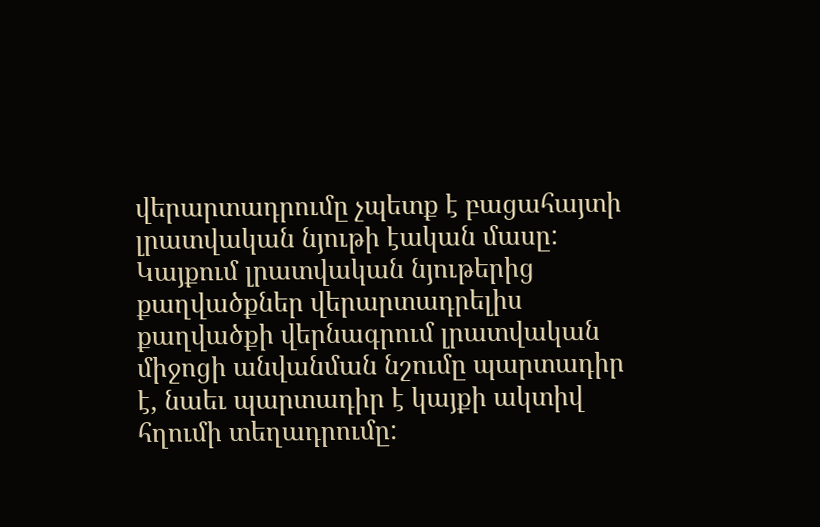վերարտադրումը չպետք է բացահայտի լրատվական նյութի էական մասը: Կայքում լրատվական նյութերից քաղվածքներ վերարտադրելիս քաղվածքի վերնագրում լրատվական միջոցի անվանման նշումը պարտադիր է, նաեւ պարտադիր է կայքի ակտիվ հղումի տեղադրումը: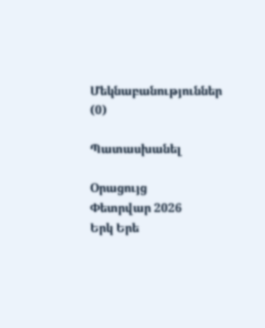Մեկնաբանություններ (0)

Պատասխանել

Օրացույց
Փետրվար 2026
Երկ Երե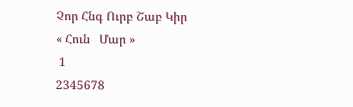Չոր Հնգ Ուրբ Շաբ Կիր
« Հուն   Մար »
 1
2345678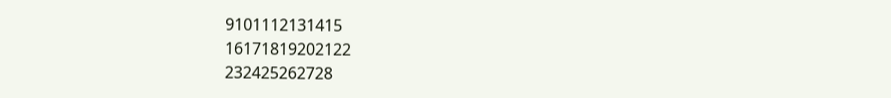9101112131415
16171819202122
232425262728